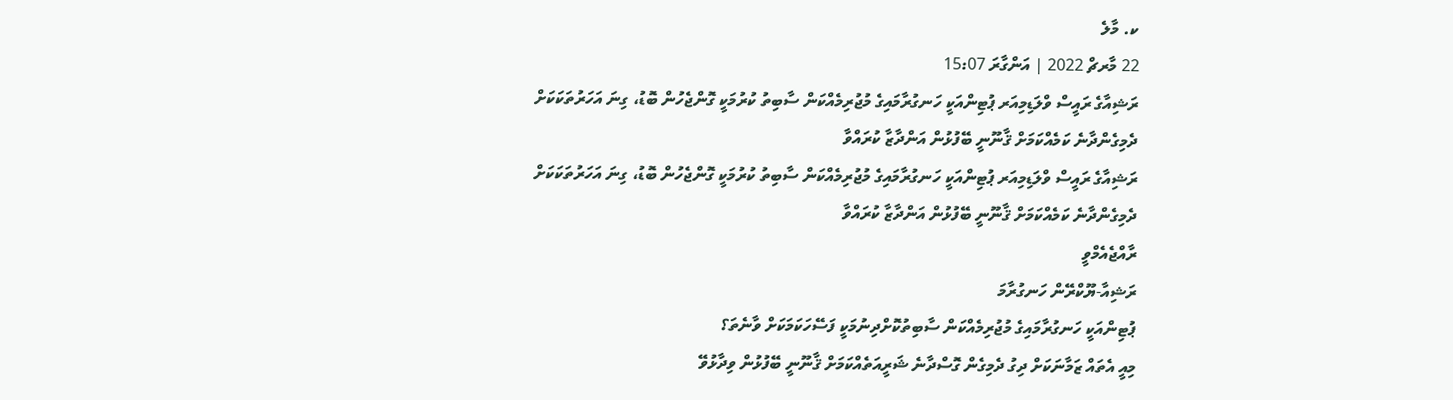ކ. މާލެ
22 މާރޗް 2022 | އަންގާރަ 15:07
ރަޝިއާގެ ރައީސް ވްލަޑިމިއަރ ޕުޓިންއަކީ ހަނގުރާމައިގެ މުޖުރިމެއްކަން ސާބިތު ކުރުމަކީ ގޮންޖެހުން ބޮޑު، ގިނަ އަހަރުތަކަކަށް ދެމިގެންދާނެ ކަމެއްކަމަށް ޤާނޫނީ ބޭފުޅުން އަންދާޒާ ކުރައްވާ
ރަޝިއާގެ ރައީސް ވްލަޑިމިއަރ ޕުޓިންއަކީ ހަނގުރާމައިގެ މުޖުރިމެއްކަން ސާބިތު ކުރުމަކީ ގޮންޖެހުން ބޮޑު، ގިނަ އަހަރުތަކަކަށް ދެމިގެންދާނެ ކަމެއްކަމަށް ޤާނޫނީ ބޭފުޅުން އަންދާޒާ ކުރައްވާ
ރާއްޖެއެމްވީ
ރަޝިއާ-ޔޫކްރޭން ހަނގުރާމަ
ޕުޓިންއަކީ ހަނގުރާމައިގެ މުޖުރިމެއްކަން ސާބިތުކޮށްދިނުމަކީ ފަސޭހަކަމަކަށް ވާނެތަ؟
މިއީ އެތައް ޒަމާނަކަށް ދިގު ދެމިގެން ގޮސްދާނެ ޝަރީއަތެއްކަމަށް ޤާނޫނީ ބޭފުޅުން ވިދާޅުވޭ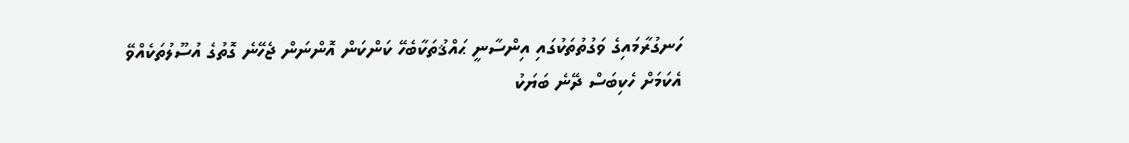ހަނގުރާމައިގެ ވަގުތުތަކުގައި އިންސާނީ ޙައްޤުތަކާބެހޭ ކަންކަން އޮންނަން ޖެހޭނެ ގޮތުގެ އުސޫލުތަކެއްވޭ
އެކަމަށް ހެކިބަސް ދޭނެ ބަޔަކު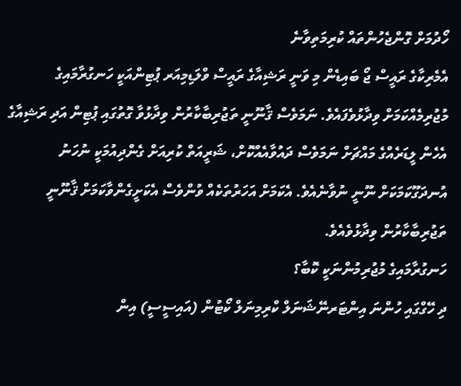ހޯދުމަށް ގޮންޖެހުންތައް ކުރިމަތިވާނެ
އެމެރިކާގެ ރައީސް ޖޯ ބައިޑެން މި ވަނީ ރަޝިއާގެ ރައީސް ވްލަޑިމިއަރ ޕުޓިންއަކީ ހަނގުރާމައިގެ މުޖުރިމެއްކަމަށް ވިދާޅުވެފައެވެ. ނަމަވެސް ޤާނޫނީ ތަޖުރިބާކާރުން ވިދާޅުވާ ގޮތުގައި ޕުޓިން އަދި ރަޝިއާގެ އެހެން ލީޑަރެއްގެ މައްޗަށް ނަމަވެސް ދައުވާއެއްކޮށް، ޝަރީއަތް ކުރިއަށް ގެންދިއުމަކީ ނުހަނު އުނދަގޫކަމަކަށް ނޫނީ ނުވާނެއެވެ. އެކަމަށް އަހަރުތަކެއް ވުންވެސް އެކަށީގެންވާކަމަށް ޤާނޫނީ ތަޖުރިބާކާރުން ވިދާޅުވެއެވެ.
ހަނގުރާމައިގެ މުޖުރިމުންނަކީ ކޮބާ؟
ދި ހޭގްގައި ހުންނަ އިންޓަރނޭޝަނަލް ކްރިމިނަލް ކޯޓުން (އައިސީސީ) އިން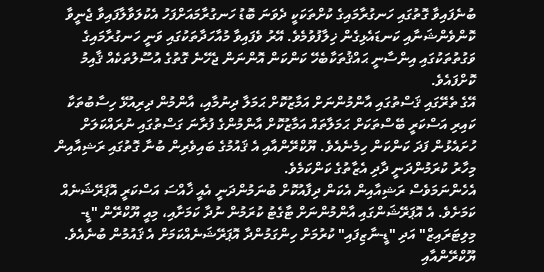ބުނެފައިވާ ގޮތުގައި ހަނގުރާމައިގެ ކުށްތަކަކީ ދެވަނަ ބޮޑު ހަނގުރާމައަށްފަހު އެކުލަވާލާފައިވާ ޖެނީވާ ކޮންވެންޝަނާއި ކަނޑައެޅިގެން ޚިލާފުވުމެވެ. އޭރު ވެފައިވާ މުއާހަދާތަކުގައި ވަނީ ހަނގުރާމައިގެ ވަގުތުތަކުގައި އިންސާނީ ޙައްޤުތަކާބެހޭ ކަންކަން އޮންނަން ޖެހޭނެ ގޮތުގެ އުސޫލުތަކެއް ޤާއިމު ކޮށްފައެވެ.
އޭގެ ތެރޭގައި ޤަސްތުގައި އާންމުންނަށް އަމާޒުކޮށް ޙަމަލާ ދިނުމާއި، އާންމުން ދިރިއުޅޭ ހިސާބުތަކާ ކައިރި އަސްކަރީ ބޭސްތަކަށް ޙަމަލާތައް އަމާޒުކޮށް އާންމުންގެ ފުރާނަ ގަސްތުގައި ނުރައްކަލަށް ހުށައެޅުން ފަދަ ކަންކަން ހިމެނެއެވެ. ޔޫކްރޭންއާއި އެ ޤައުމުގެ ބައިވެރިން ބުނާ ގޮތުގައި ރަޝިއާއިން މިހާރު ކުރަމުންދަނީ ދާދި އެޒާތުގެ ކަންކަމެވެ.
އެހެންނަމަވެސް ރަޝިއާއިން އެކަން ދިފާއުކޮށް ބުނަމުންދަނީ އެއީ ޚާއްސަ އަސްކަރީ އޮޕަރޭޝަނެއް ކަމަށެވެ. އެ އޮޕަރޭޝަންގައި އާންމުންނަށް ޓާގެޓު ކުރަމުން ނުދާ ކަމަށާއި، މިއީ ޔޫކްރޭން "ޑީ-މިލިޓަރައިޒް" އަދި "ޑީ-ނާޒިފައި" ކުރުމަށް ހިންގަމުންދާ އޮޕަރޭޝަނެއްކަމަށް އެ ޤައުމުން ބުނެއެވެ. ޔޫކްރޭންއާއި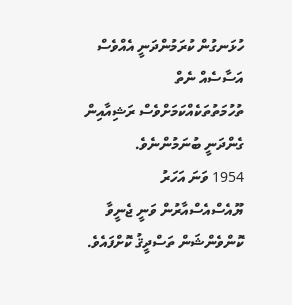ހުޅަނގުން ކުރަމުންދަނީ އެއްވެސް އަސާސެއް ނެތް ތުހުމަތުތަކެއްކަމަށްވެސް ރަޝިއާއިން ގެންދަނީ ބުނަމުންނެވެ.
1954 ވަނަ އަހަރު ޔޫއެސްއެސްއާރުން ވަނީ ޖެނީވާ ކޮންވެންޝަން ތަސްދީޤު ކޮށްފައެވެ.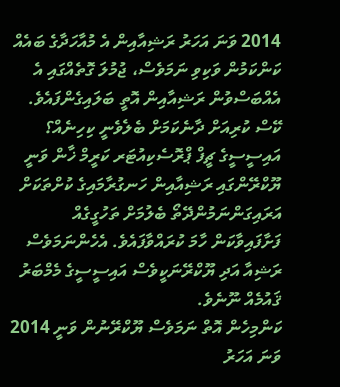2014 ވަނަ އަހަރު ރަޝިއާއިން އެ މުއާހަދާގެ ބައެއް ކަންކަމުން ވަކިވި ނަމަވެސް، ޖުމުލަ ގޮތެއްގައި އެ އެއްބަސްވުން ރަޝިއާއިން އޮތީ ބަލައިގެންފައެވެ.
ކޭސް ކުރިއަށް ދާނެކަމަށް ބެލެވެނީ ކިހިނެއް؟
އައިސީސީގެ ޗީފް ޕްރޮސެކިއުޓަރ ކަރީމް ޚާން ވަނީ ޔޫކްރޭންގައި ރަޝިއާއިން ހަނގުރާމައިގެ ކުށްތަކަށް އަރައިގަންނަމުންދޭތޯ ބެލުމަށް ތަހުގީގެއް ފަށާފައިވާކަން ހާމަ ކުރައްވާފައެވެ. އެހެންނަމަވެސް ރަޝިއާ އަދި ޔޫކްރޭނަކީވެސް އައިސީސީގެ މެމްބަރު ޤައުމެއް ނޫނެވެ.
ކަންމިހެން އޮތް ނަމަވެސް ޔޫކްރޭނުން ވަނީ 2014 ވަނަ އަހަރު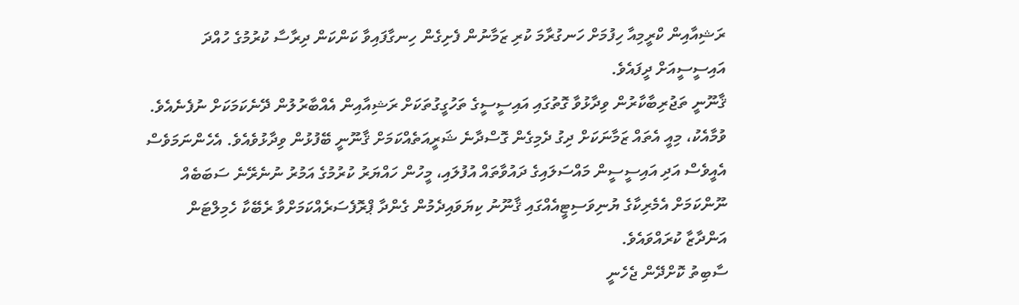ރަޝިއާއިން ކްރީމިއާ ހިފުމަށް ހަނގުރާމަ ކުރި ޒަމާނުން ފެށިގެން ހިނގާފައިވާ ކަންކަން ދިރާސާ ކުރުމުގެ ހުއްދަ އައިސީސީއަށް ދީފައެވެ.
ޤާނޫނީ ތަޖުރިބާކާރުން ވިދާޅުވާ ގޮތުގައި އައިސީސީގެ ތަހުގީގުތަކަށް ރަޝިއާއިން އެއްބާރުލުން ދޭނެކަމަކަށް ނުފެނެއެވެ. ވުމާއެކު، މިއީ އެތައް ޒަމާނަކަށް ދިގު ދެމިގެން ގޮސްދާނެ ޝަރީއަތެއްކަމަށް ޤާނޫނީ ބޭފުޅުން ވިދާޅުވެއެވެ. އެހެންނަމަވެސް އެއީވެސް އަދި އައިސީސީން މައްސަލައިގެ ދައުވާތައް އުފުލައި، މީހުން ހައްޔަރު ކުރުމުގެ އަމުރު ނުނެރޭނެ ސަބަބެއް ނޫންކަމަށް އެމެރިކާގެ ޔުނިވަސިޓީއެއްގައި ޤާނޫނު ކިޔަވައިދެމުން ގެންދާ ޕްރޮފެސަރެއްކަމަށްވާ ރެބޭކާ ހެމިލްޓަން އަންދާޒާ ކުރައްވައެވެ.
ސާބިތު ކޮށްދޭން ޖެހެނީ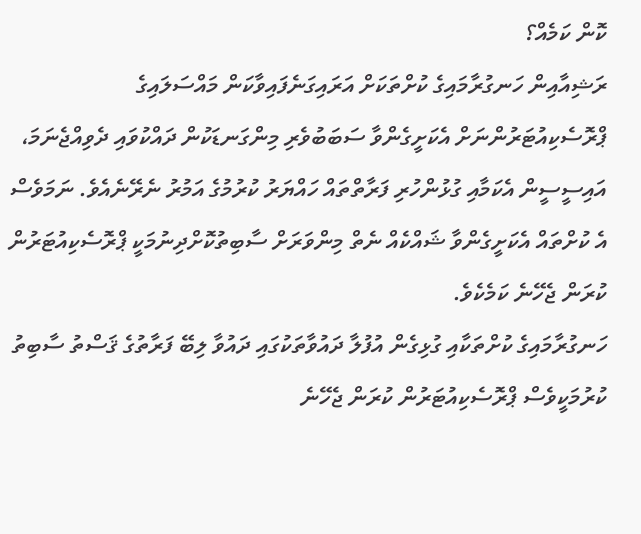ކޮން ކަމެއް؟
ރަޝިއާއިން ހަނގުރާމައިގެ ކުށްތަކަށް އަރައިގަނެފައިވާކަން މައްސަލައިގެ ޕްރޮސެކިއުޓަރުންނަށް އެކަށީގެންވާ ސަބަބުވެރި މިންގަނޑަކުން ދައްކުވައި ދެވިއްޖެނަމަ، އައިސީސީން އެކަމާއި ގުޅުންހުރި ފަރާތްތައް ހައްޔަރު ކުރުމުގެ އަމުރު ނެރޭނެއެވެ. ނަމަވެސް އެ ކުށްތައް އެކަށީގެންވާ ޝައްކެއް ނެތް މިންވަރަށް ސާބިތުކޮށްދިނުމަކީ ޕްރޮސެކިއުޓަރުން ކުރަން ޖެހޭނެ ކަމެކެވެ.
ހަނގުރާމައިގެ ކުށްތަކާއި ގުޅިގެން އުފުލާ ދައުވާތަކުގައި ދައުވާ ލިބޭ ފަރާތުގެ ޤަސްތު ސާބިތު ކުރުމަކީވެސް ޕްރޮސެކިއުޓަރުން ކުރަން ޖެހޭނެ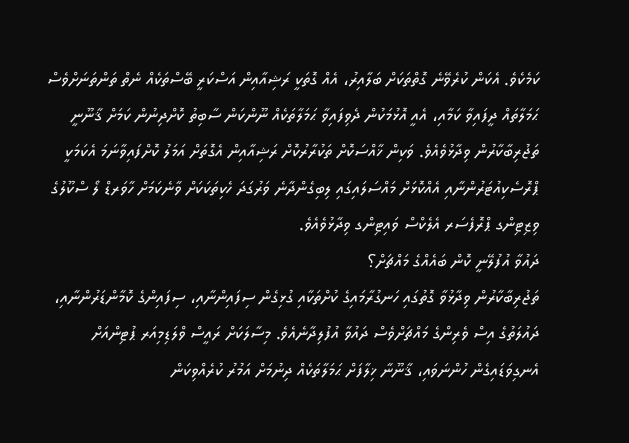ކަމެކެވެ. އެކަން ކުރެވޭނެ ގޮތްތަކަށް ބަލާއިރު، އެއް ގޮތަކީ ރަޝިއާއިން އަސްކަރީ ބޭސްތަކެއް ނެތް ތަންތަނަށްވެސް ޙަމަލާތައް ދީފައިވާ ކަމާއި، އެއީ އޮޅުމަކުން ދެވިފައިވާ ޙަމަލާތަކެއް ނޫންކަން ސާބިތު ކޮށްދިނުން ކަމަށް ޤާނޫނީ ތަޖުރިބާކާރުން ވިދާޅުވެއެވެ. ވަކިން ޚާއްސަކޮށް ތަކުރާރުކޮށް ރަޝިއާއިން އެގޮތަށް އަމަލު ކޮށްފައިވާނަމަ އެކަމަކީ ޕްރޮސެކިއުޓަރުންނާއި އެއްކޮޅަށް މައްސަލައިގައި ލިބިގެންދާނެ ވަރުގަދަ ހެކިތަކަކަށް ވާނެކަމަށް ހާވަރޑް ލޯ ސްކޫލުގެ ވިޒިޓިންގ ޕްރޮފެސަރ އެލެކްސް ވައިޓިންގ ވިދާޅުވެއެވެ.
ދައުވާ އުފުލޭނީ ކޮން ބައެއްގެ މައްޗަށް؟
ތަޖުރިބާކާރުން ވިދާޅުވާ ގޮތުގައި ހަނގުރާމައިގެ ކުށްތަކާއި ގުޅިގެން ސިފައިންނާއި، ސިފައިންގެ ކޮމާންޑަރުންނާއި، ދައުލަތުގެ އިސް ވެރިންގެ މައްޗަށްވެސް ދައުވާ އުފުލިދާނެއެވެ. މިސާލަކަށް ރައީސް ވްލަޑިމިއަރ ޕުޓިންއަށް އެނގިވަޑައިގެން ހުންނަވައި، ޤާނޫނާ ޚިލާފަށް ޙަމަލާތަކެއް ދިނުމަށް އަމުރު ކުރެއްވިކަން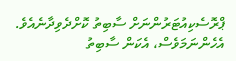ޕްރޮސެކިއުޓަރުންނަށް ސާބިތު ކޮށްދެވިދާނެއެވެ.
އެހެންނަމަވެސް، އެކަން ސާބިތު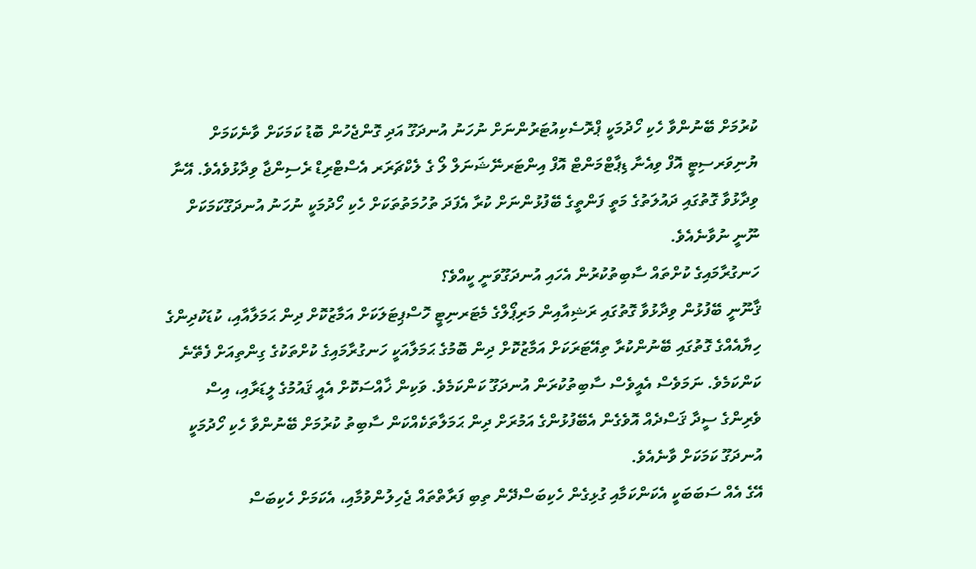ކުރުމަށް ބޭނުންވާ ހެކި ހޯދުމަކީ ޕްރޮސެކިއުޓަރުންނަށް ނުހަނު އުނދަގޫ އަދި ގޮންޖެހުން ބޮޑު ކަމަކަށް ވާނެކަމަށް ޔުނިވަރސިޓީ އޮފް ވިއެނާ ޑިޕާޓްމަންޓް އޮފް އިންޓަރނޭޝަނަލް ލޯ ގެ ލެކްޗަރަރ އެސްޓްރިޑް ރެސިންޖާ ވިދާޅުވެއެވެ. އޭނާ ވިދާޅުވާ ގޮތުގައި ދައުލަތުގެ މަތީ ފަންތީގެ ބޭފުޅުންނަށް ކުރާ އެފަދަ ތުހުމަތުތަކަށް ހެކި ހޯދުމަކީ ނުހަނު އުނދަގޫކަމަކަށް ނޫނީ ނުވާނެއެވެ.
ހަނގުރާމައިގެ ކުށްތައް ސާބިތުކުރުން އެހައި އުނދަގޫވަނީ ކީއްވެ؟
ޤާނޫނީ ބޭފުޅުން ވިދާޅުވާ ގޮތުގައި ރަޝިއާއިން މަރިޕޯލްގެ މެޓަރނިޓީ ހޮސްޕިޓަލަކަށް އަމާޒުކޮށް ދިން ޙަމަލާއާއި، ކުޑަކުދިންގެ ހިޔާއެއްގެ ގޮތުގައި ބޭނުންކުރާ ތިއޭޓަރަކަށް އަމާޒުކޮށް ދިން ބޮމުގެ ޙަމަލާއަކީ ހަނގުރާމައިގެ ކުށްތަކުގެ ގިންތިއަށް ފެތޭނެ ކަންކަމެވެ. ނަމަވެސް އެއީވެސް ސާބިތުކުރަން އުނދަގޫ ކަންކަމެވެ. ވަކިން ޚާއްސަކޮށް އެއީ ޤައުމުގެ ލީޑަރާއި، އިސް ވެރިންގެ ސީދާ ޤަސްދެއް އޮވެގެން އެބޭފުޅުންގެ އަމުރަށް ދިން ޙަމަލާތަކެއްކަން ސާބިތު ކުރުމަށް ބޭނުންވާ ހެކި ހޯދުމަކީ އުނދަގޫ ކަމަކަށް ވާނެއެވެ.
އޭގެ އެއް ސަބަބަކީ އެކަންކަމާއި ގުޅިގެން ހެކިބަސްދޭން ތިބި ފަރާތްތައް ޖެހިލުންވުމާއި، އެކަމަށް ހެކިބަސް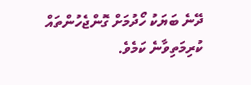ދޭނެ ބަޔަކު ހޯދުމަށް ގޮންޖެހުންތައް ކުރިމަތިވާނެ ކަމެވެ.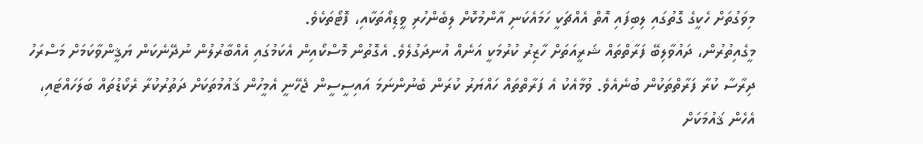މިވަގުތަށް ހެކީގެ ގޮތުގައި ލިބިފައި އޮތް އެއްޗަކީ ހަމައެކަނި އާންމުކޮށް ލިބެންހުރި ވީޑިއޯތަކާއި، ފޮޓޯތަކެވެ.
މީގެއިތުރުން، ދައުވާލިބޭ ފަރާތްތައް ޝަރީއަތަށް ހާޒިރު ކުރުމަކީ އަނެއް އުނދަގުލެވެ. އެގޮތުން މޮސްކޯއިން އެކަމުގައި އެއްބާރުލުން ނުދޭނެކަން ޔަޤީންވާކަމަށް މަސްރަހު ދިރާސާ ކުރާ ފަރާތްތަކުން ބުނެއެވެ. ވުމާއެކު އެ ފަރާތްތައް ހައްޔަރު ކުރަން ބެނުންނަމަ އައިސީސީން ޖެހޭނީ އެމީހުން ޤައުމުތަކަށް ދަތުރުކުރާ ރެކޯޑުތައް ބަލަހައްޓައި، އެހެން ޤައުމަކަށް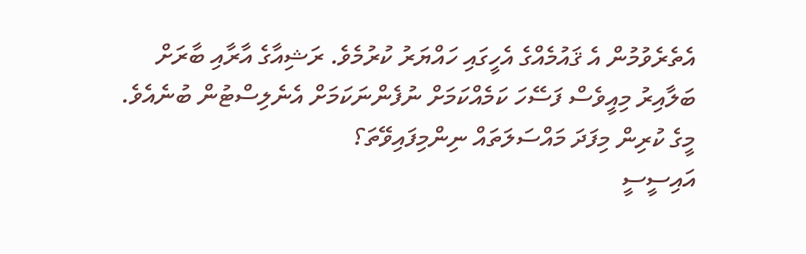އެތެރެވުމުން އެ ޤައުމެއްގެ އެހީގައި ހައްޔަރު ކުރުމެވެ. ރަޝިއާގެ އާރާއި ބާރަށް ބަލާއިރު މިއީވެސް ފަސޭހަ ކަމެއްކަމަށް ނުފެންނަކަމަށް އެނެލިސްޓުން ބުނެއެވެ.
މީގެ ކުރިން މިފަދަ މައްސަލަތައް ނިންމިފައިވޭތަ؟
އައިސީސީ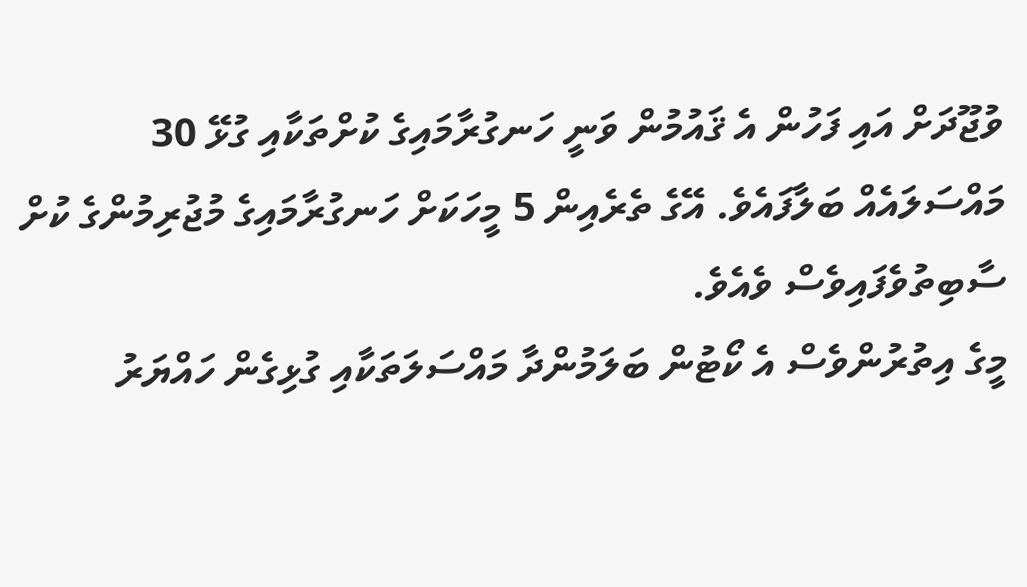ވުޖޫދަށް އައި ފަހުން އެ ޤައުމުން ވަނީ ހަނގުރާމައިގެ ކުށްތަކާއި ގުޅޭ 30 މައްސަލައެއް ބަލާފައެވެ. އޭގެ ތެރެއިން 5 މީހަކަށް ހަނގުރާމައިގެ މުޖުރިމުންގެ ކުށް ސާބިތުވެފައިވެސް ވެއެވެ.
މީގެ އިތުރުންވެސް އެ ކޯޓުން ބަލަމުންދާ މައްސަލަތަކާއި ގުޅިގެން ހައްޔަރު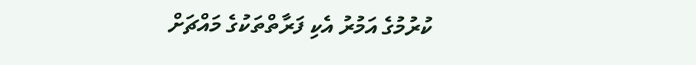ކުރުމުގެ އަމުރު އެކި ފަރާތްތަކުގެ މައްޗަށް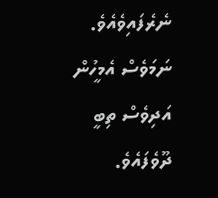ނެރެފައިވެއެވެ. ނަމަވެސް އެމީހުން އަދިވެސް ތިބީ ދޫވެފައެވެ.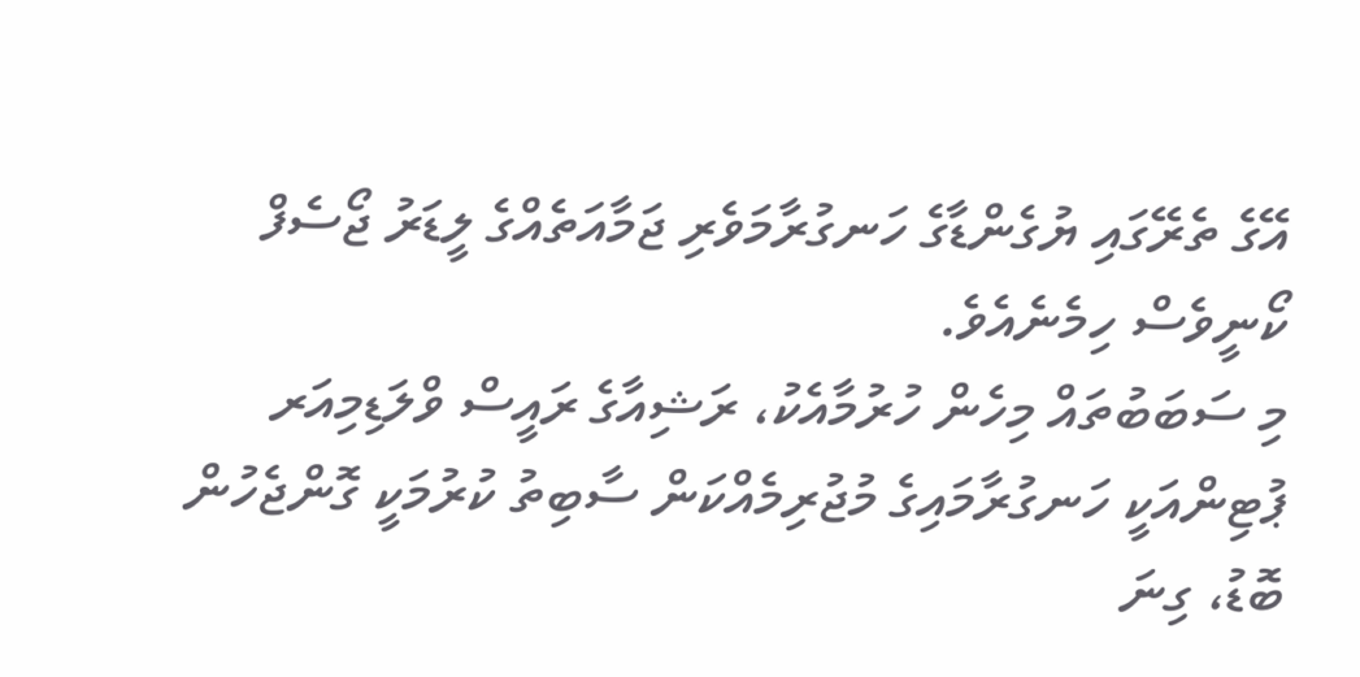އޭގެ ތެރޭގައި ޔުގެންޑާގެ ހަނގުރާމަވެރި ޖަމާއަތެއްގެ ލީޑަރު ޖޯސެފް ކޯނީވެސް ހިމެނެއެވެ.
މި ސަބަބުތައް މިހެން ހުރުމާއެކު، ރަޝިއާގެ ރައީސް ވްލަޑިމިއަރ ޕުޓިންއަކީ ހަނގުރާމައިގެ މުޖުރިމެއްކަން ސާބިތު ކުރުމަކީ ގޮންޖެހުން ބޮޑު، ގިނަ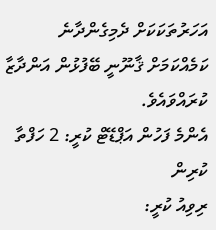އަހަރުތަކަކަށް ދެމިގެންދާނެ ކަމެއްކަމަށް ޤާނޫނީ ބޭފުޅުން އަންދާޒާ ކުރައްވައެވެ.
އެންމެ ފަހުން އަޕްޑޭޓް ކުރީ: 2 ހަފްތާ ކުރިން
ރިވިއު ކުރީ: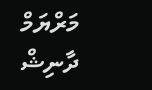މަރްޔަމް ދާނިޝް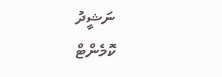ނަޝީދު
ކޮމެންޓް